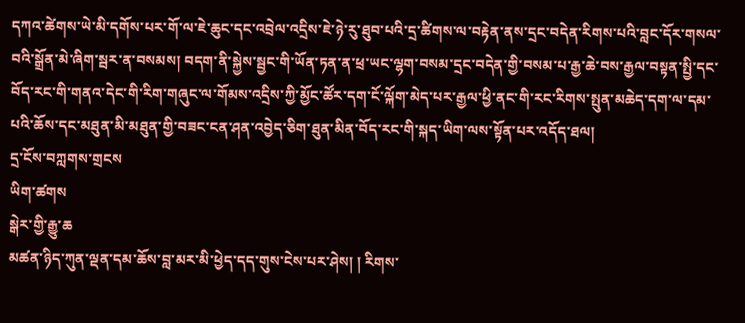དཀའ་ཚེགས་ཡེ་མི་དགོས་པར་གོ་ལ་ཇེ་ཆུང་དང་འབྲེལ་འདྲིས་ཇེ་ཉེ་རུ་ཐུབ་པའི་དྲ་ཚིགས་ལ་བརྟེན་ནས་དྲང་བདེན་རིགས་པའི་བླང་དོར་གསལ་བའི་སྒྲོན་མེ་ཞིག་སྦར་ན་བསམས། བདག་ནི་སྐྱེས་སྦྱང་གི་ཡོན་ཏན་ན་ཕྲ་ཡང་ལྷག་བསམ་དྲང་བདེན་གྱི་བསམ་པ་རྒྱ་ཆེ་བས་རྒྱལ་བསྟན་སྤྱི་དང་བོད་རང་གི་གནའ་དེང་གི་རིག་གཞུང་ལ་གོམས་འདྲིས་ཀྱི་མྱོང་ཚོར་དག་ངོ་ལྐོག་མེད་པར་རྒྱལ་ཕྱི་ནང་གི་རང་རིགས་སྤུན་མཆེད་དག་ལ་དམ་པའི་ཆོས་དང་མཐུན་མི་མཐུན་གྱི་བཟང་ངན་ཤན་འབྱེད་ཅིག་ཐུན་མིན་བོད་རང་གི་སྐད་ཡིག་ལས་སྟོན་པར་འདོད་ཐལ།
དྲ་ངོས་བཀླགས་གྲངས
ཡིག་ཚགས
སྒེར་གྱི་རྒྱུ་ཆ
མཚན་ཉིད་ཀུན་ལྡན་དམ་ཆོས་བླ་མར་མི་ཕྱེད་དད་གུས་ངེས་པར་ཤེས། ། རིགས་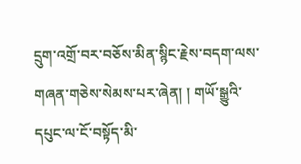དྲུག་འགྲོ་བར་བཅོས་མིན་སྙིང་རྗེས་བདག་ལས་གཞན་གཅེས་སེམས་པར་ཞེན། ། གཡོ་སྒྱུའི་དཔུང་ལ་ངོ་བསྟོད་མི་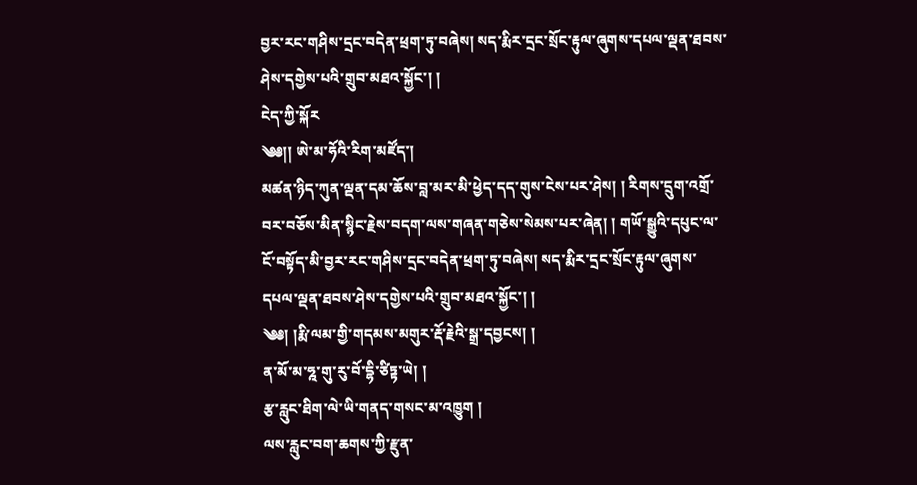བྱར་རང་གཤིས་དྲང་བདེན་ཕྲག་ཏུ་བཞེས། སད་རྨིར་དྲང་སྲོང་རྟུལ་ཞུགས་དཔལ་ལྡན་ཐབས་ཤེས་དགྱེས་པའི་གྲུབ་མཐའ་སྐྱོང་། །
ངེད་ཀྱི་སྐོར
༄༅།། ཨེ་མ་ཧོའི་རིག་མཛོད་།
མཚན་ཉིད་ཀུན་ལྡན་དམ་ཆོས་བླ་མར་མི་ཕྱེད་དད་གུས་ངེས་པར་ཤེས། ། རིགས་དྲུག་འགྲོ་བར་བཅོས་མིན་སྙིང་རྗེས་བདག་ལས་གཞན་གཅེས་སེམས་པར་ཞེན། ། གཡོ་སྒྱུའི་དཔུང་ལ་ངོ་བསྟོད་མི་བྱར་རང་གཤིས་དྲང་བདེན་ཕྲག་ཏུ་བཞེས། སད་རྨིར་དྲང་སྲོང་རྟུལ་ཞུགས་དཔལ་ལྡན་ཐབས་ཤེས་དགྱེས་པའི་གྲུབ་མཐའ་སྐྱོང་། །
༄༅། །རྨི་ལམ་གྱི་གདམས་མགུར་རྡོ་རྗེའི་སྒྲ་དབྱངས། །
ན་མོ་མ་ཧྰ་གུ་རུ་བོ་དྷི་ཙིཏྟ་ཡེ། །
རྩ་རླུང་ཐིག་ལེ་ཡི་གནད་གསང་མ་འཁྱུག །
ལས་རླུང་བག་ཆགས་ཀྱི་རྫུན་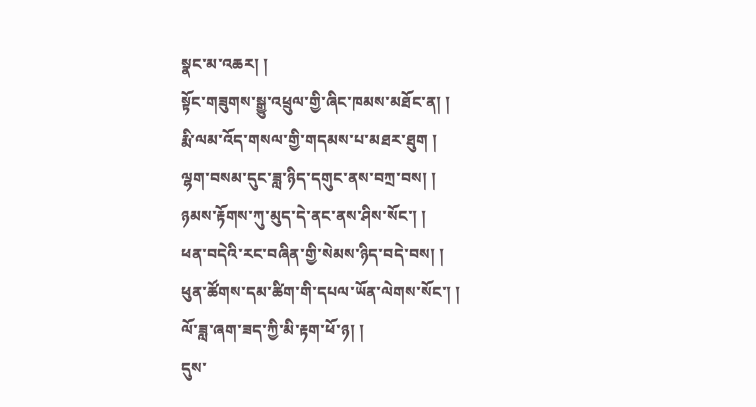སྣང་མ་འཆར། །
སྟོང་གཟུགས་སྒྱུ་འཕྲུལ་གྱི་ཞིང་ཁམས་མཐོང་ན། །
རྨི་ལམ་འོད་གསལ་གྱི་གདམས་པ་མཐར་ཐུག །
ལྷག་བསམ་དུང་ཟླ་ཉིད་དགུང་ནས་བཀྲ་བས། །
ཉམས་རྟོགས་ཀུ་མུད་དེ་ནང་ནས་ཤིས་སོང་། །
ཕན་བདེའི་རང་བཞིན་གྱི་སེམས་ཉིད་བདེ་བས། །
ཕུན་ཚོགས་དམ་ཚིག་གི་དཔལ་ཡོན་ལེགས་སོང་། །
ལོ་ཟླ་ཞག་ཟད་ཀྱི་མི་རྟག་ཕོ་ཉ། །
དུས་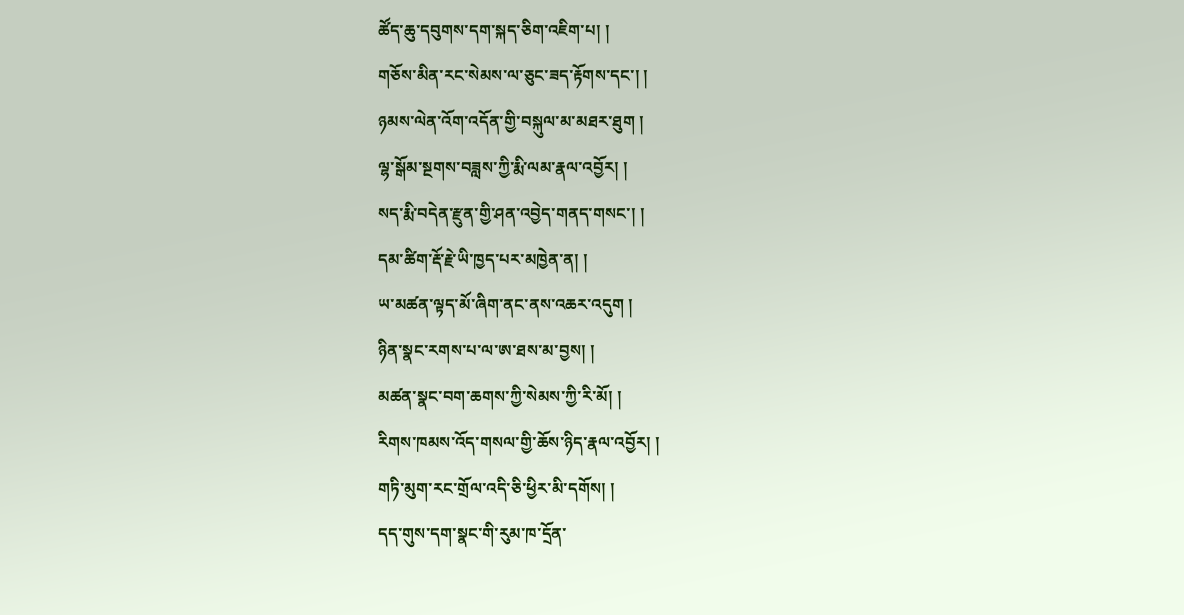ཚོད་ཆུ་དབུགས་དག་སྐད་ཅིག་འཇིག་པ། །
གཅོས་མིན་རང་སེམས་ལ་ཅུང་ཟད་རྟོགས་དང་། །
ཉམས་ལེན་འོག་འདོན་གྱི་བསྐུལ་མ་མཐར་ཐུག །
ལྷ་སྒོམ་སྔགས་བཟླས་ཀྱི་རྨི་ལམ་རྣལ་འབྱོར། །
སད་རྨི་བདེན་རྫུན་གྱི་ཤན་འབྱེད་གནད་གསང་། །
དམ་ཚིག་རྡོ་རྗེ་ཡི་ཁྱད་པར་མཁྱེན་ན། །
ཡ་མཚན་ལྟད་མོ་ཞིག་ནང་ནས་འཆར་འདུག །
ཉིན་སྣང་རགས་པ་ལ་ཨ་ཐས་མ་བྱས། །
མཚན་སྣང་བག་ཆགས་ཀྱི་སེམས་ཀྱི་རི་མོ། །
རིགས་ཁམས་འོད་གསལ་གྱི་ཆོས་ཉིད་རྣལ་འབྱོར། །
གཏི་མུག་རང་གྲོལ་འདི་ཅི་ཕྱིར་མི་དགོས། །
དད་གུས་དག་སྣང་གི་རུམ་ཁ་དྲོན་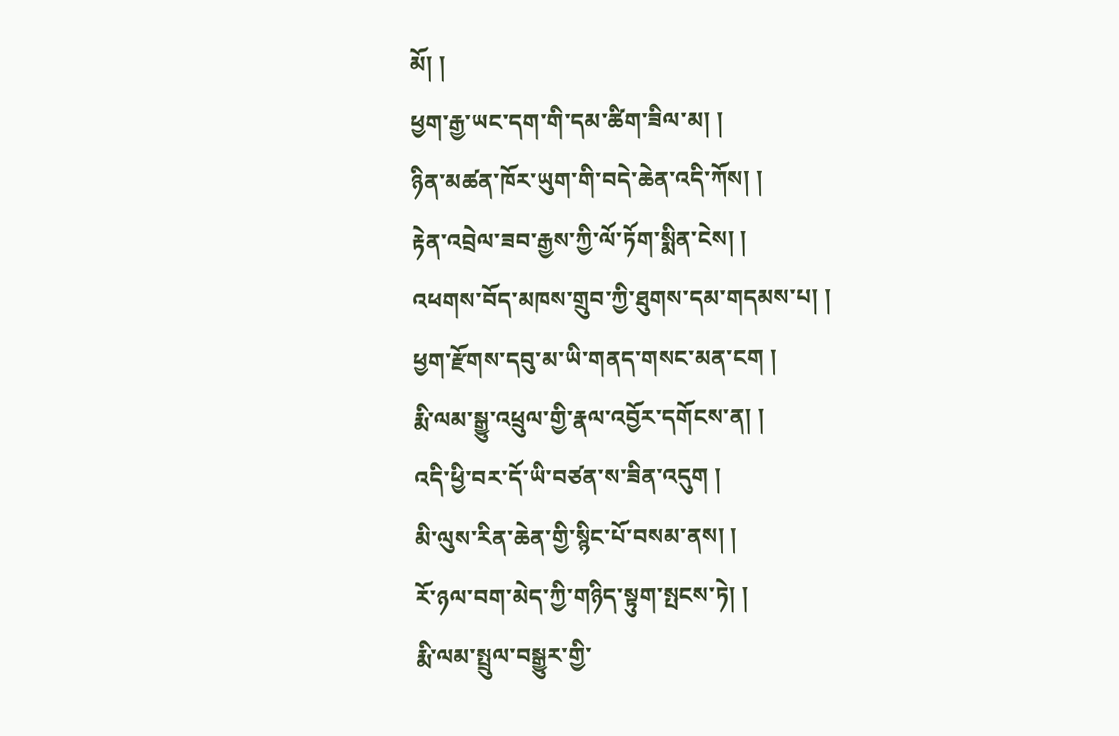མོ། །
ཕྱག་རྒྱ་ཡང་དག་གི་དམ་ཚིག་ཟིལ་མ། །
ཉིན་མཚན་ཁོར་ཡུག་གི་བདེ་ཆེན་འདི་ཀོས། །
རྟེན་འབྲེལ་ཟབ་རྒྱས་ཀྱི་ལོ་ཏོག་སྨིན་ངེས། །
འཕགས་བོད་མཁས་གྲུབ་ཀྱི་ཐུགས་དམ་གདམས་པ། །
ཕྱག་རྫོགས་དབུ་མ་ཡི་གནད་གསང་མན་ངག །
རྨི་ལམ་སྒྱུ་འཕྲུལ་གྱི་རྣལ་འབྱོར་དགོངས་ན། །
འདི་ཕྱི་བར་དོ་ཡི་བཙན་ས་ཟིན་འདུག །
མི་ལུས་རིན་ཆེན་གྱི་སྙིང་པོ་བསམ་ནས། །
རོ་ཉལ་བག་མེད་ཀྱི་གཉིད་སྟུག་སྤངས་ཏེ། །
རྨི་ལམ་སྤྲུལ་བསྒྱུར་གྱི་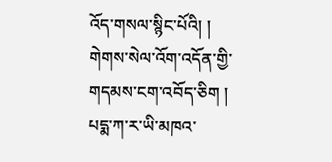འོད་གསལ་སྙིང་པོའི། །
གེགས་སེལ་འོག་འདོན་གྱི་གདམས་ངག་འབོད་ཅིག །
པདྨ་ཀ་ར་ཡི་མཁའ་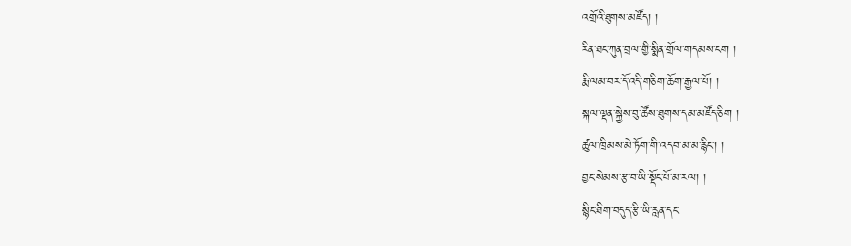འགྲོའི་ཐུགས་མཛོད། །
རིན་ཐང་ཀུན་བྲལ་གྱི་སྨིན་གྲོལ་གདམས་ངག །
རྨི་ལམ་བར་དོ་འདི་གཅིག་ཆོག་རྒྱལ་པོ། །
སྐལ་ལྡན་སྐྱེས་བུ་ཚོས་ཐུགས་དམ་མཛོད་ཅིག །
ཚུལ་ཁྲིམས་མེ་ཏོག་གི་འདབ་མ་མ་རྙིང་། །
བྱང་སེམས་རྩ་བ་ཡི་སྡོང་པོ་མ་རལ། །
སྙིང་ཐིག་བདུད་རྩི་ཡི་རླན་དང་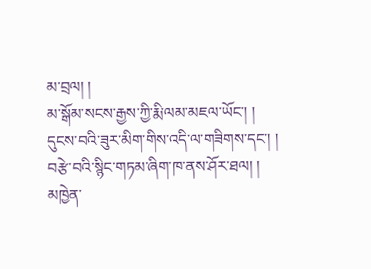མ་བྲལ། །
མ་སྒོམ་སངས་རྒྱས་ཀྱི་རྨི་ལམ་མཇལ་ཡོང་། །
དུངས་བའི་ཟུར་མིག་གིས་འདི་ལ་གཟིགས་དང་། །
བརྩེ་བའི་སྙིང་གཏམ་ཞིག་ཁ་ནས་ཤོར་ཐལ། །
མཁྱེན་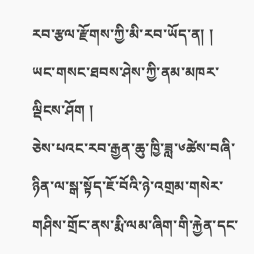རབ་རྩལ་རྫོགས་ཀྱི་མི་རབ་ཡོད་ན། །
ཡང་གསང་ཐབས་ཤེས་ཀྱི་ནམ་མཁར་ལྡིངས་ཤོག །
ཅེས་པའང་རབ་རྒྱན་ཆུ་ཁྱི་ཟླ་༦ཚེས་བཞི་ཉིན་ལ་སྒ་སྟོད་ཇོ་བོའི་ཉེ་འགྲམ་གསེར་གཤིས་གྲོང་ནས་རྨི་ལམ་ཞིག་གི་རྐྱེན་དང་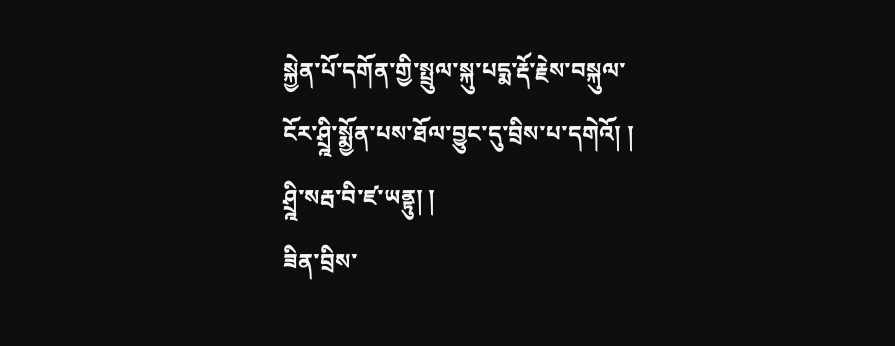སྐྱེན་པོ་དགོན་གྱི་སྤྲུལ་སྐུ་པདྨ་རྡོ་རྗེས་བསྐུལ་ངོར་ཤྲྰི་སྨྱོན་པས་ཐོལ་བྱུང་དུ་བྲིས་པ་དགེའོ། ། ཤྲྰི་སརྦ་བི་ཛ་ཡནྟུ། །
ཟིན་བྲིས་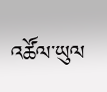འཚོལ་ཡུལ